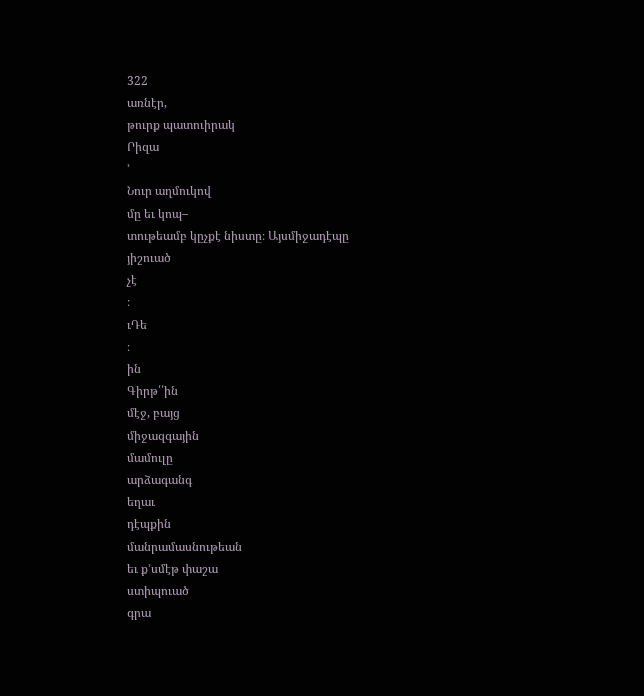322
առնէր,
թուրք պատուիրակ
Րիզա
՚
Նուր աղմուկով
մը եւ կոպ–
տութեամբ կըչքէ նիստը։ Այսմիջադէպը
յիշուած
չէ
։
ւԴե
։
ին
Գիրթ՛՛ին
մէջ, բայց
միջազգային
մամուլը
արձագանգ
եղաւ
դէպքին
մանրամասնութեան
եւ ք՚սմէթ փաշա
ստիպուած
գրա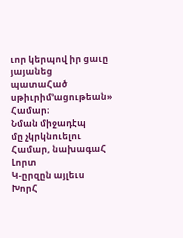ւոր կերպով իր ցաւը
յայանեց
պատաՀած
սթիւրիմ՚ացութեան»
Համար։
Նման միջադէպ
մը չկրկնուելու
Համար, նախագաՀ
Լորտ
Կ-ըրզըն այլեւս
ԽորՀ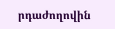րդաժողովին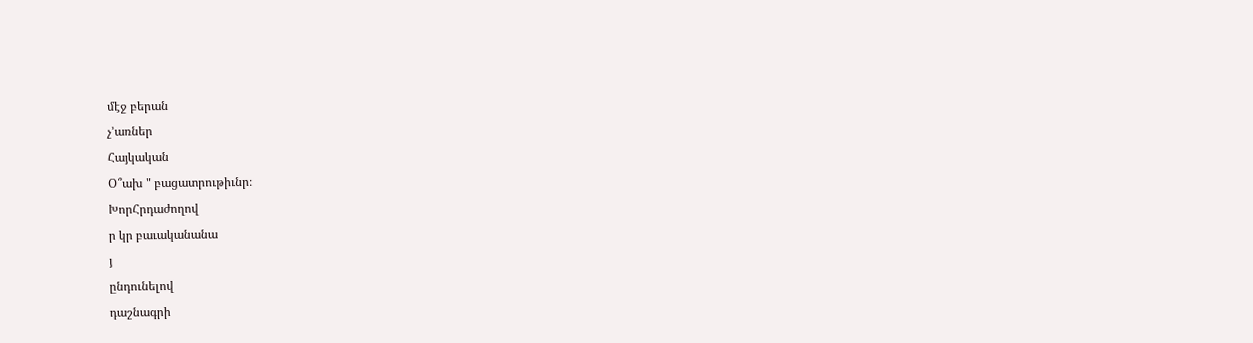մէջ բերան
չ՚առներ
Հայկական
Օ՞ախ " բացատրութիւնր։
ԽորՀրդաժողով
ր կր բաւականանա
յ
ընդունելով
դաշնագրի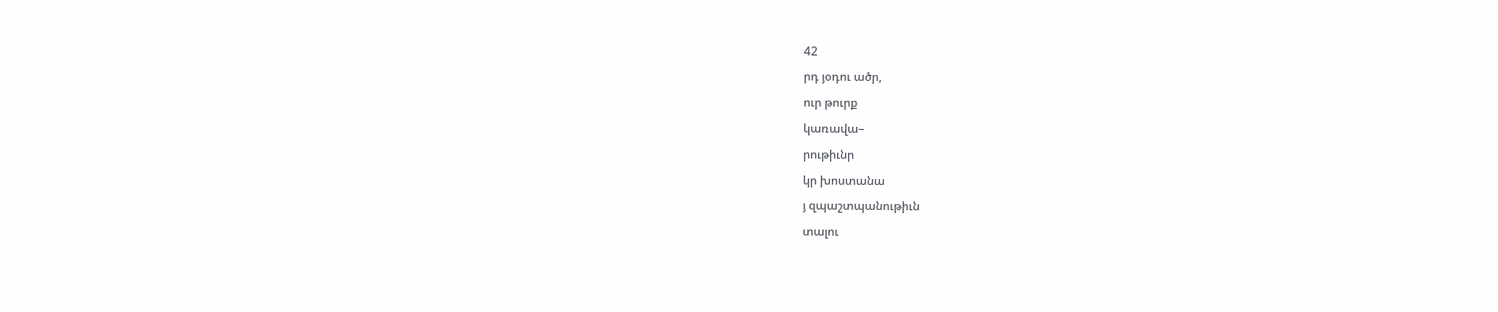42
րդ յօդու ածր,
ուր թուրք
կառավա–
րութիւնր
կր խոստանա
յ զպաշտպանութիւն
տալու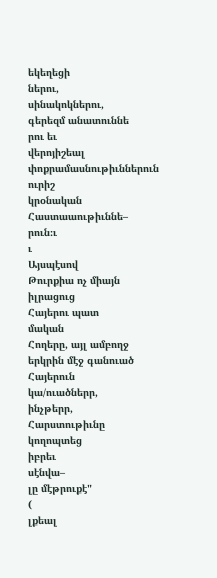եկեղեցի
ներու,
սինակոկներու,
գերեզմ անատուննե
րու եւ
վերոյիշեալ
փոքրամասնութիւններուն
ուրիշ
կրօնական
Հաստաաութիւննե–
րուն։ւ
ւ
Այսպէսով
Թուրքիա ոչ միայն
իլրացուց
Հայերու պատ
մական
Հողերը, այլ ամբողջ
երկրին մէջ գանուած
Հայերուն
կա/ուածներր,
ինչթերր,
Հարստութիւնը
կողոպտեց
իբրեւ
սէնվա–
լը մէթրուքէ"
(
լքեալ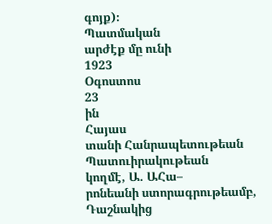գոյք)։
Պատմական
արժէք մը ունի
1923
Օգոստոս
23
ին
Հայաս
տանի Հանրապետութեան
Պատուիրակութեան
կողմէ, Ա. ԱՀա–
րոնեանի ստորագրութեամբ,
Դաշնակից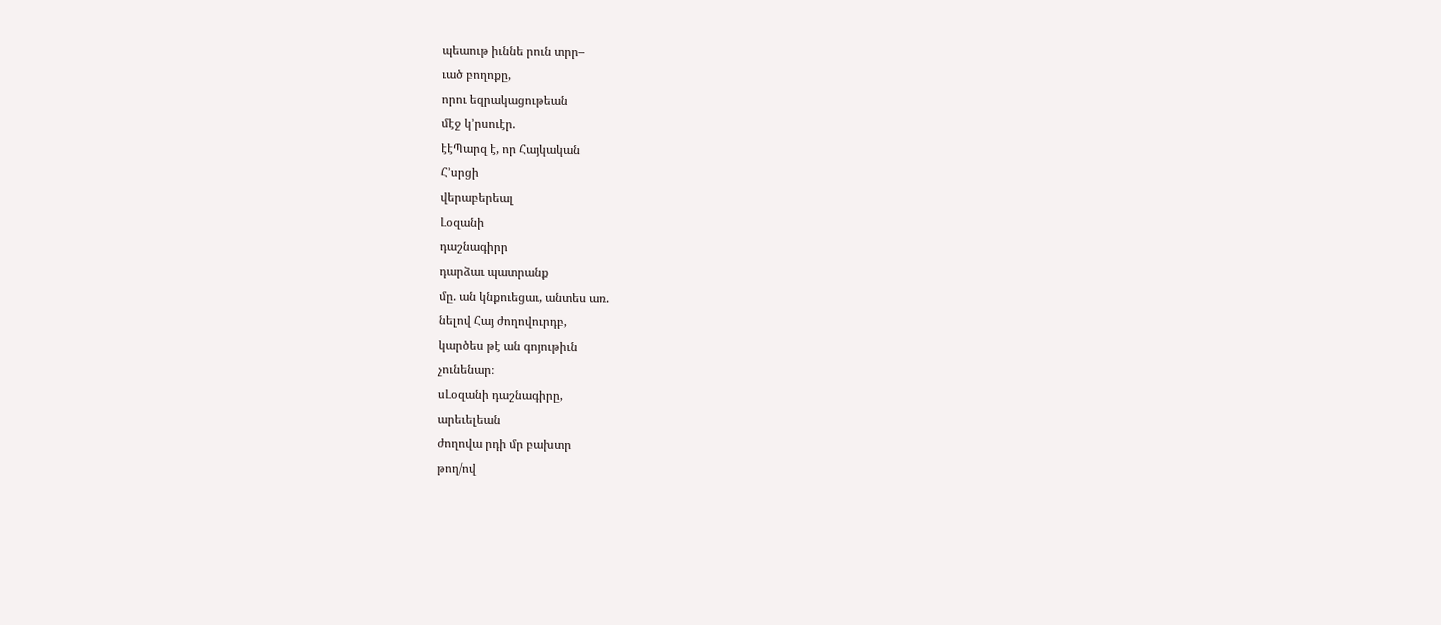պեաութ իւննե րուն տրր–
ւած բողոքը,
որու եզրակացութեան
մէջ կ՚րսուէր.
էէՊարզ է, որ Հայկական
Հ՚սրցի
վերաբերեալ
Լօզանի
դաշնագիրր
դարձաւ պատրանք
մը. ան կնքուեցաւ, անտես առ.
նելով Հայ ժողովուրդբ,
կարծես թէ ան գոյութիւն
չունենար։
սԼօզանի դաշնագիրը,
արեւելեան
ժողովա րդի մր բախտր
թող/ով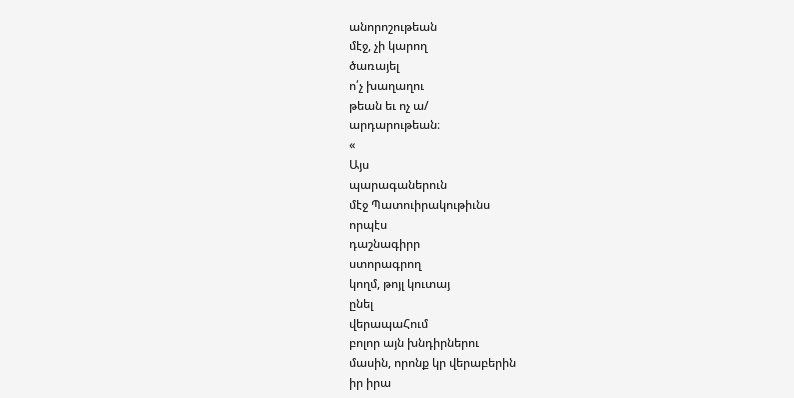անորոշութեան
մէջ, չի կարող
ծառայել
ո՛չ խաղաղու
թեան եւ ոչ ա/
արդարութեան։
«
Այս
պարագաներուն
մէջ Պատուիրակութիւնս
որպէս
դաշնագիրր
ստորագրող
կողմ, թոյլ կուտայ
ընել
վերապաՀում
բոլոր այն խնդիրներու
մասին, որոնք կր վերաբերին
իր իրա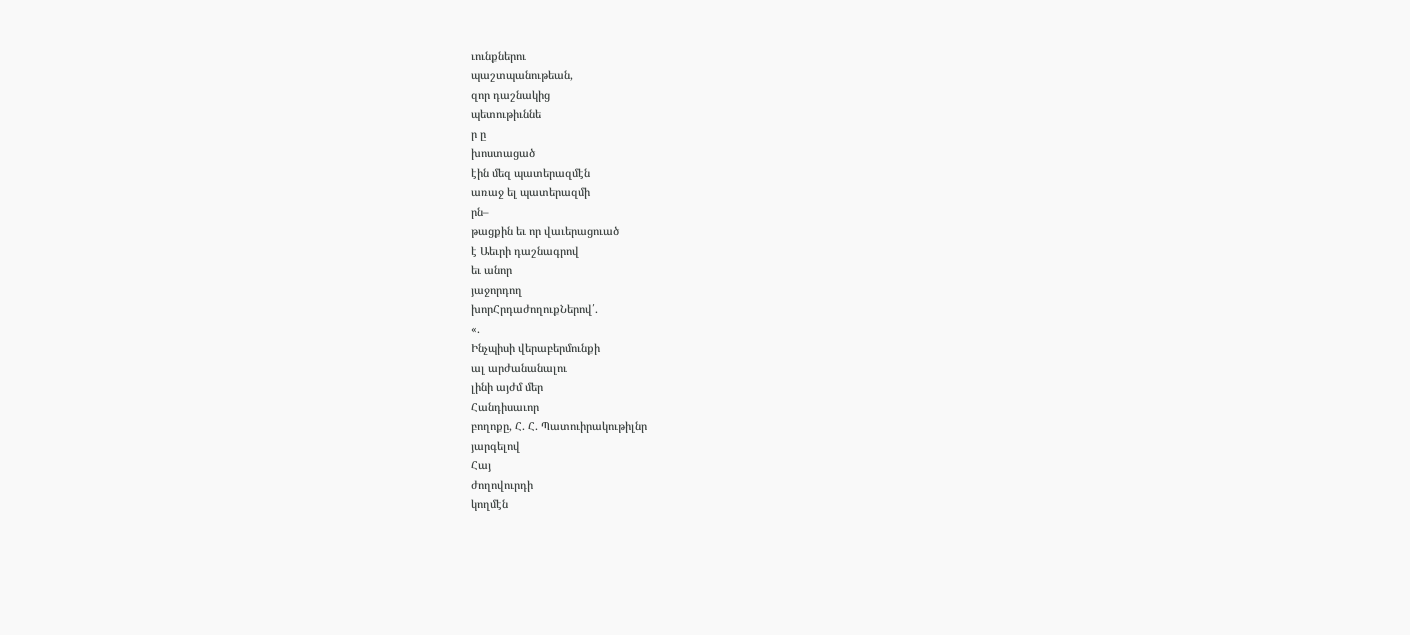ւունքներու
պաշտպանութեան,
զոր դաշնակից
պետութիւննե
ր ը
խոստացած
էին մեզ պատերազմէն
առաջ ել պատերազմի
րն–
թացքին եւ որ վաւերացուած
է Աեւրի դաշնագրով
եւ անոր
յաջորդող
խորՀրդաժողուքՆերով՛.
«.
Ինչպիսի վերաբերմունքի
ալ արժանանալու
լինի այժմ մեր
Հանդիսաւոր
բողոքը, Հ. Հ. Պատուիրակութիլնր
յարգելով
Հայ
ժողովուրդի
կողմէն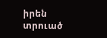իրեն տրուած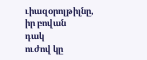ւիազօրոլթիլնը,
իր բովան
դակ
ուժով կը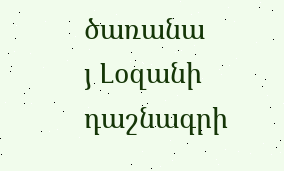ծառանա
յ Լօզանի դաշնագրի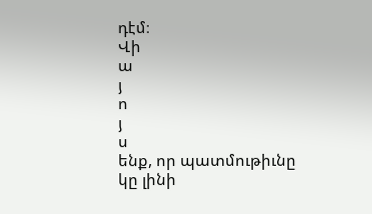դէմ։
Վի
ա
յ
ո
յ
ս
ենք, որ պատմութիւնը
կը լինի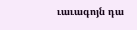ւաւագոյն դա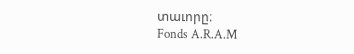տաւորը։
Fonds A.R.A.M